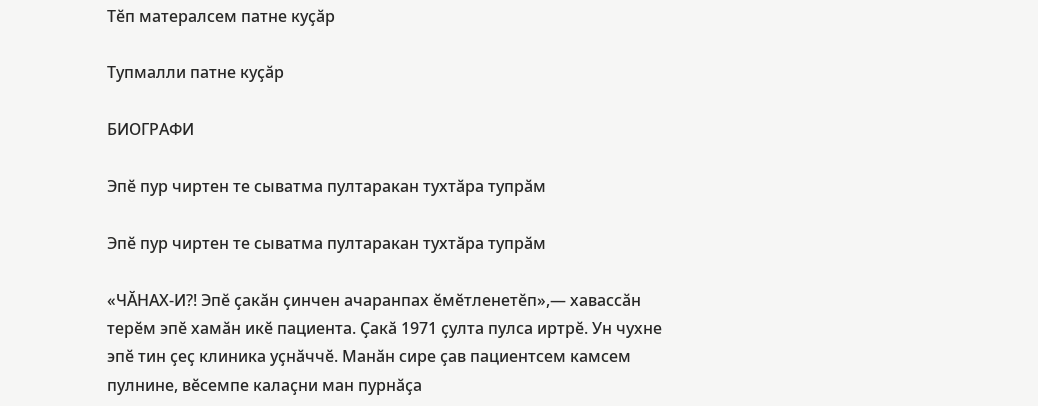Тӗп матералсем патне куҫӑр

Тупмалли патне куҫӑр

БИОГРАФИ

Эпӗ пур чиртен те сыватма пултаракан тухтӑра тупрӑм

Эпӗ пур чиртен те сыватма пултаракан тухтӑра тупрӑм

«ЧӐНАХ-И?! Эпӗ ҫакӑн ҫинчен ачаранпах ӗмӗтленетӗп»,— хавассӑн терӗм эпӗ хамӑн икӗ пациента. Ҫакӑ 1971 ҫулта пулса иртрӗ. Ун чухне эпӗ тин ҫеҫ клиника уҫнӑччӗ. Манӑн сире ҫав пациентсем камсем пулнине, вӗсемпе калаҫни ман пурнӑҫа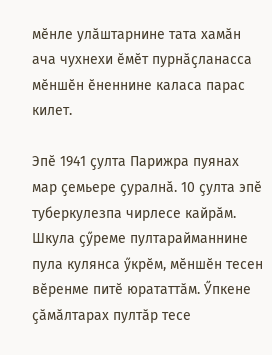мӗнле улӑштарнине тата хамӑн ача чухнехи ӗмӗт пурнӑҫланасса мӗншӗн ӗненнине каласа парас килет.

Эпӗ 1941 ҫулта Парижра пуянах мар ҫемьере ҫуралнӑ. 10 ҫулта эпӗ туберкулезпа чирлесе кайрӑм. Шкула ҫӳреме пултарайманнине пула кулянса ӳкрӗм, мӗншӗн тесен вӗренме питӗ юрататтӑм. Ӳпкене ҫӑмӑлтарах пултӑр тесе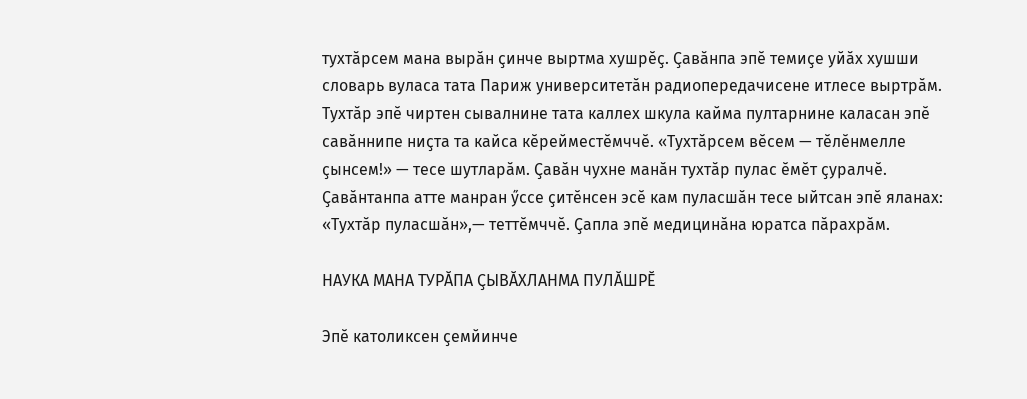тухтӑрсем мана вырӑн ҫинче выртма хушрӗҫ. Ҫавӑнпа эпӗ темиҫе уйӑх хушши словарь вуласа тата Париж университетӑн радиопередачисене итлесе выртрӑм. Тухтӑр эпӗ чиртен сывалнине тата каллех шкула кайма пултарнине каласан эпӗ савӑннипе ниҫта та кайса кӗрейместӗмччӗ. «Тухтӑрсем вӗсем — тӗлӗнмелле ҫынсем!» — тесе шутларӑм. Ҫавӑн чухне манӑн тухтӑр пулас ӗмӗт ҫуралчӗ. Ҫавӑнтанпа атте манран ӳссе ҫитӗнсен эсӗ кам пуласшӑн тесе ыйтсан эпӗ яланах: «Тухтӑр пуласшӑн»,— теттӗмччӗ. Ҫапла эпӗ медицинӑна юратса пӑрахрӑм.

НАУКА МАНА ТУРӐПА ҪЫВӐХЛАНМА ПУЛӐШРӖ

Эпӗ католиксен ҫемйинче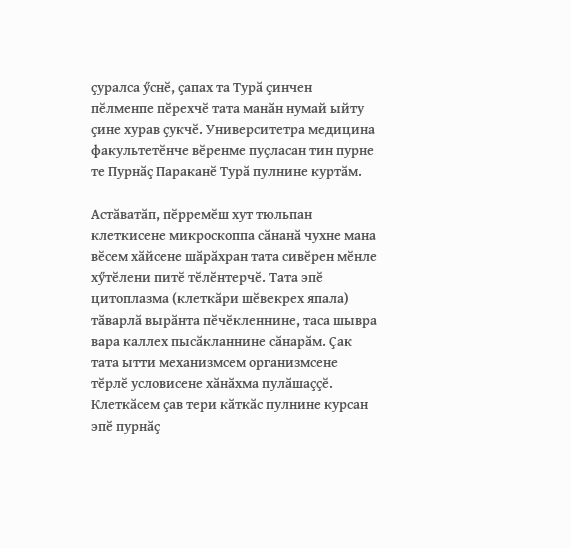ҫуралса ӳснӗ, ҫапах та Турӑ ҫинчен пӗлменпе пӗрехчӗ тата манӑн нумай ыйту ҫине хурав ҫукчӗ. Университетра медицина факультетӗнче вӗренме пуҫласан тин пурне те Пурнӑҫ Параканӗ Турӑ пулнине куртӑм.

Астӑватӑп, пӗрремӗш хут тюльпан клеткисене микроскоппа сӑнанӑ чухне мана вӗсем хӑйсене шӑрӑхран тата сивӗрен мӗнле хӳтӗлени питӗ тӗлӗнтерчӗ. Тата эпӗ цитоплазма (клеткӑри шӗвекрех япала) тӑварлӑ вырӑнта пӗчӗкленнине, таса шывра вара каллех пысӑкланнине сӑнарӑм. Ҫак тата ытти механизмсем организмсене тӗрлӗ условисене хӑнӑхма пулӑшаҫҫӗ. Клеткӑсем ҫав тери кӑткӑс пулнине курсан эпӗ пурнӑҫ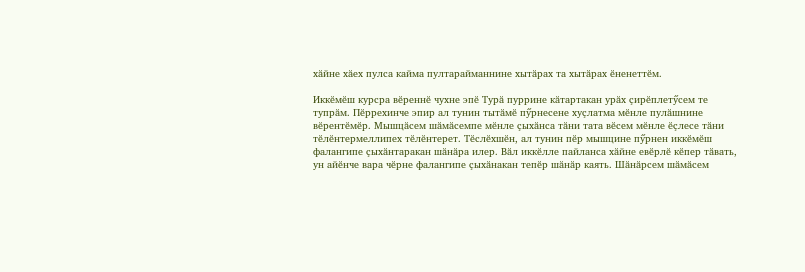хӑйне хӑех пулса кайма пултарайманнине хытӑрах та хытӑрах ӗненеттӗм.

Иккӗмӗш курсра вӗреннӗ чухне эпӗ Турӑ пуррине кӑтартакан урӑх ҫирӗплетӳсем те тупрӑм. Пӗррехинче эпир ал тунин тытӑмӗ пӳрнесене хуҫлатма мӗнле пулӑшнине вӗрентӗмӗр. Мышцӑсем шӑмӑсемпе мӗнле ҫыхӑнса тӑни тата вӗсем мӗнле ӗҫлесе тӑни тӗлӗнтермеллипех тӗлӗнтерет. Тӗслӗхшӗн, ал тунин пӗр мышцине пӳрнен иккӗмӗш фалангипе ҫыхӑнтаракан шӑнӑра илер. Вӑл иккӗлле пайланса хӑйне евӗрлӗ кӗпер тӑвать, ун айӗнче вара чӗрне фалангипе ҫыхӑнакан тепӗр шӑнӑр каять. Шӑнӑрсем шӑмӑсем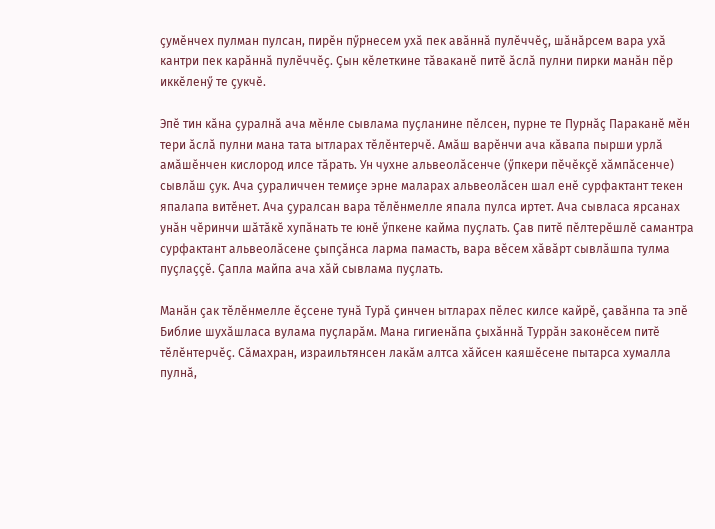ҫумӗнчех пулман пулсан, пирӗн пӳрнесем ухӑ пек авӑннӑ пулӗччӗҫ, шӑнӑрсем вара ухӑ кантри пек карӑннӑ пулӗччӗҫ. Ҫын кӗлеткине тӑваканӗ питӗ ӑслӑ пулни пирки манӑн пӗр иккӗленӳ те ҫукчӗ.

Эпӗ тин кӑна ҫуралнӑ ача мӗнле сывлама пуҫланине пӗлсен, пурне те Пурнӑҫ Параканӗ мӗн тери ӑслӑ пулни мана тата ытларах тӗлӗнтерчӗ. Амӑш варӗнчи ача кӑвапа пырши урлӑ амӑшӗнчен кислород илсе тӑрать. Ун чухне альвеолӑсенче (ӳпкери пӗчӗкҫӗ хӑмпӑсенче) сывлӑш ҫук. Ача ҫураличчен темиҫе эрне маларах альвеолӑсен шал енӗ сурфактант текен япалапа витӗнет. Ача ҫуралсан вара тӗлӗнмелле япала пулса иртет. Ача сывласа ярсанах унӑн чӗринчи шӑтӑкӗ хупӑнать те юнӗ ӳпкене кайма пуҫлать. Ҫав питӗ пӗлтерӗшлӗ самантра сурфактант альвеолӑсене ҫыпҫӑнса ларма памасть, вара вӗсем хӑвӑрт сывлӑшпа тулма пуҫлаҫҫӗ. Ҫапла майпа ача хӑй сывлама пуҫлать.

Манӑн ҫак тӗлӗнмелле ӗҫсене тунӑ Турӑ ҫинчен ытларах пӗлес килсе кайрӗ, ҫавӑнпа та эпӗ Библие шухӑшласа вулама пуҫларӑм. Мана гигиенӑпа ҫыхӑннӑ Туррӑн законӗсем питӗ тӗлӗнтерчӗҫ. Сӑмахран, израильтянсен лакӑм алтса хӑйсен каяшӗсене пытарса хумалла пулнӑ,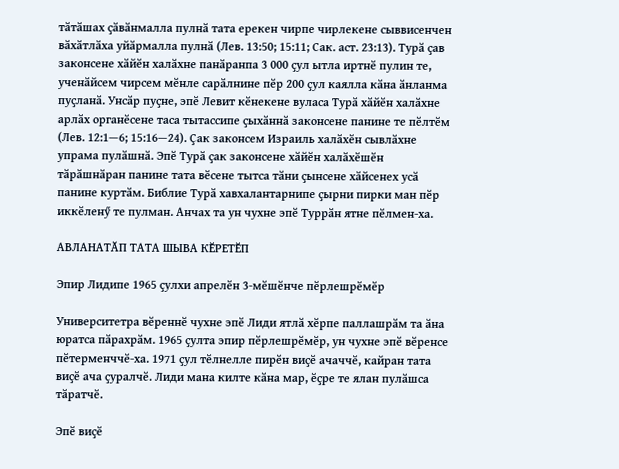тӑтӑшах ҫӑвӑнмалла пулнӑ тата ерекен чирпе чирлекене сыввисенчен вӑхӑтлӑха уйӑрмалла пулнӑ (Лев. 13:50; 15:11; Сак. аст. 23:13). Турӑ ҫав законсене хӑйӗн халӑхне панӑранпа 3 000 ҫул ытла иртнӗ пулин те, ученӑйсем чирсем мӗнле сарӑлнине пӗр 200 ҫул каялла кӑна ӑнланма пуҫланӑ. Унсӑр пуҫне, эпӗ Левит кӗнекене вуласа Турӑ хӑйӗн халӑхне арлӑх органӗсене таса тытассипе ҫыхӑннӑ законсене панине те пӗлтӗм (Лев. 12:1—6; 15:16—24). Ҫак законсем Израиль халӑхӗн сывлӑхне упрама пулӑшнӑ. Эпӗ Турӑ ҫак законсене хӑйӗн халӑхӗшӗн тӑрӑшнӑран панине тата вӗсене тытса тӑни ҫынсене хӑйсенех усӑ панине куртӑм. Библие Турӑ хавхалантарнипе ҫырни пирки ман пӗр иккӗленӳ те пулман. Анчах та ун чухне эпӗ Туррӑн ятне пӗлмен-ха.

АВЛАНАТӐП ТАТА ШЫВА КӖРЕТӖП

Эпир Лидипе 1965 ҫулхи апрелӗн 3-мӗшӗнче пӗрлешрӗмӗр

Университетра вӗреннӗ чухне эпӗ Лиди ятлӑ хӗрпе паллашрӑм та ӑна юратса пӑрахрӑм. 1965 ҫулта эпир пӗрлешрӗмӗр, ун чухне эпӗ вӗренсе пӗтерменччӗ-ха. 1971 ҫул тӗлнелле пирӗн виҫӗ ачаччӗ, кайран тата виҫӗ ача ҫуралчӗ. Лиди мана килте кӑна мар, ӗҫре те ялан пулӑшса тӑратчӗ.

Эпӗ виҫӗ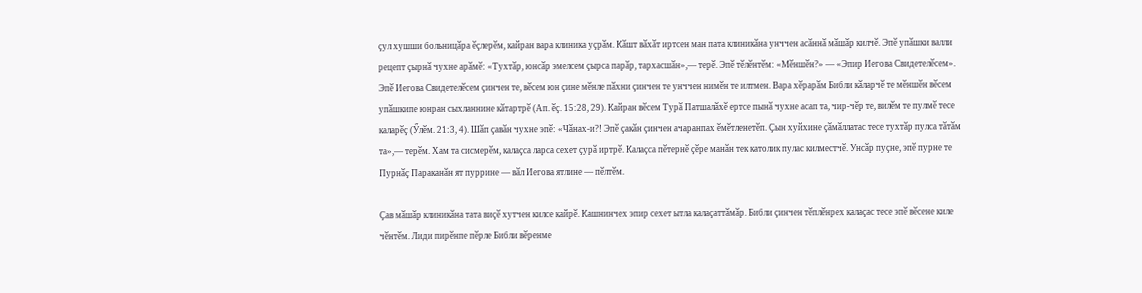ҫул хушши больницӑра ӗҫлерӗм, кайран вара клиника уҫрӑм. Кӑшт вӑхӑт иртсен ман пата клиникӑна унччен асӑннӑ мӑшӑр килчӗ. Эпӗ упӑшки валли рецепт ҫырнӑ чухне арӑмӗ: «Тухтӑр, юнсӑр эмелсем ҫырса парӑр, тархасшӑн»,— терӗ. Эпӗ тӗлӗнтӗм: «Мӗншӗн?» — «Эпир Иегова Свидетелӗсем». Эпӗ Иегова Свидетелӗсем ҫинчен те, вӗсем юн ҫине мӗнле пӑхни ҫинчен те унччен нимӗн те илтмен. Вара хӗрарӑм Библи кӑларчӗ те мӗншӗн вӗсем упӑшкипе юнран сыхланнине кӑтартрӗ (Ап. ӗҫ. 15:28, 29). Кайран вӗсем Турӑ Патшалӑхӗ ертсе пынӑ чухне асап та, чир-чӗр те, вилӗм те пулмӗ тесе каларӗҫ (Ӳлӗм. 21:3, 4). Шӑп ҫавӑн чухне эпӗ: «Чӑнах-и?! Эпӗ ҫакӑн ҫинчен ачаранпах ӗмӗтленетӗп. Ҫын хуйхине ҫӑмӑллатас тесе тухтӑр пулса тӑтӑм та»,— терӗм. Хам та сисмерӗм, калаҫса ларса сехет ҫурӑ иртрӗ. Калаҫса пӗтернӗ ҫӗре манӑн тек католик пулас килместчӗ. Унсӑр пуҫне, эпӗ пурне те Пурнӑҫ Параканӑн ят пуррине — вӑл Иегова ятлине — пӗлтӗм.

Ҫав мӑшӑр клиникӑна тата виҫӗ хутчен килсе кайрӗ. Кашнинчех эпир сехет ытла калаҫаттӑмӑр. Библи ҫинчен тӗплӗнрех калаҫас тесе эпӗ вӗсене киле чӗнтӗм. Лиди пирӗнпе пӗрле Библи вӗренме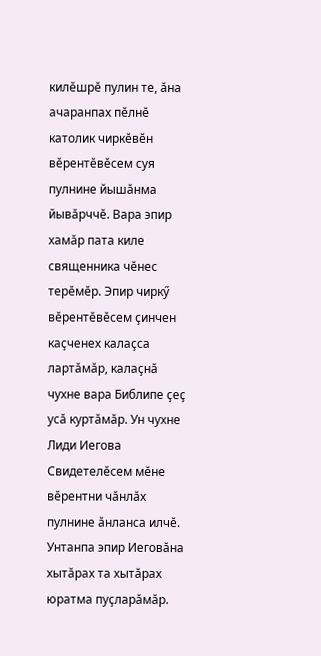килӗшрӗ пулин те, ӑна ачаранпах пӗлнӗ католик чиркӗвӗн вӗрентӗвӗсем суя пулнине йышӑнма йывӑрччӗ. Вара эпир хамӑр пата киле священника чӗнес терӗмӗр. Эпир чиркӳ вӗрентӗвӗсем ҫинчен каҫченех калаҫса лартӑмӑр, калаҫнӑ чухне вара Библипе ҫеҫ усӑ куртӑмӑр. Ун чухне Лиди Иегова Свидетелӗсем мӗне вӗрентни чӑнлӑх пулнине ӑнланса илчӗ. Унтанпа эпир Иеговӑна хытӑрах та хытӑрах юратма пуҫларӑмӑр.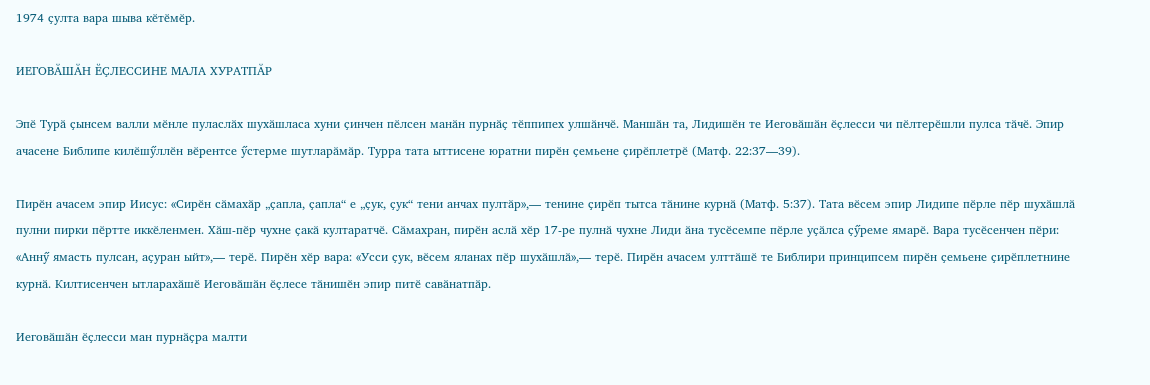1974 ҫулта вара шыва кӗтӗмӗр.

ИЕГОВӐШӐН ӖҪЛЕССИНЕ МАЛА ХУРАТПӐР

Эпӗ Турӑ ҫынсем валли мӗнле пуласлӑх шухӑшласа хуни ҫинчен пӗлсен манӑн пурнӑҫ тӗппипех улшӑнчӗ. Маншӑн та, Лидишӗн те Иеговӑшӑн ӗҫлесси чи пӗлтерӗшли пулса тӑчӗ. Эпир ачасене Библипе килӗшӳллӗн вӗрентсе ӳстерме шутларӑмӑр. Турра тата ыттисене юратни пирӗн ҫемьене ҫирӗплетрӗ (Матф. 22:37—39).

Пирӗн ачасем эпир Иисус: «Сирӗн сӑмахӑр „ҫапла, ҫапла“ е „ҫук, ҫук“ тени анчах пултӑр»,— тенине ҫирӗп тытса тӑнине курнӑ (Матф. 5:37). Тата вӗсем эпир Лидипе пӗрле пӗр шухӑшлӑ пулни пирки пӗртте иккӗленмен. Хӑш-пӗр чухне ҫакӑ култаратчӗ. Сӑмахран, пирӗн аслӑ хӗр 17-ре пулнӑ чухне Лиди ӑна тусӗсемпе пӗрле уҫӑлса ҫӳреме ямарӗ. Вара тусӗсенчен пӗри: «Аннӳ ямасть пулсан, аҫуран ыйт»,— терӗ. Пирӗн хӗр вара: «Усси ҫук, вӗсем яланах пӗр шухӑшлӑ»,— терӗ. Пирӗн ачасем улттӑшӗ те Библири принципсем пирӗн ҫемьене ҫирӗплетнине курнӑ. Килтисенчен ытларахӑшӗ Иеговӑшӑн ӗҫлесе тӑнишӗн эпир питӗ савӑнатпӑр.

Иеговӑшӑн ӗҫлесси ман пурнӑҫра малти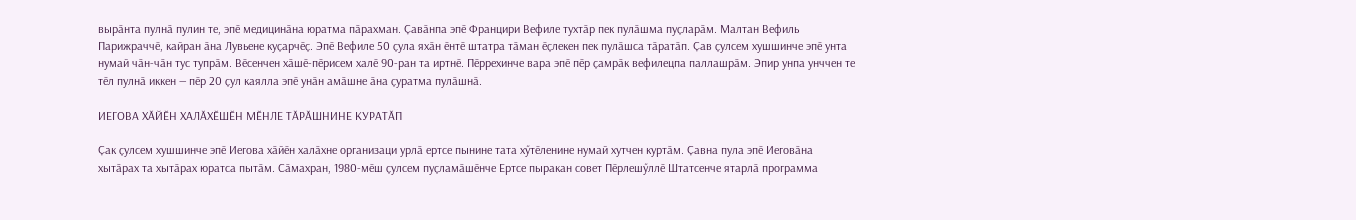вырӑнта пулнӑ пулин те, эпӗ медицинӑна юратма пӑрахман. Ҫавӑнпа эпӗ Францири Вефиле тухтӑр пек пулӑшма пуҫларӑм. Малтан Вефиль Парижраччӗ, кайран ӑна Лувьене куҫарчӗҫ. Эпӗ Вефиле 50 ҫула яхӑн ӗнтӗ штатра тӑман ӗҫлекен пек пулӑшса тӑратӑп. Ҫав ҫулсем хушшинче эпӗ унта нумай чӑн-чӑн тус тупрӑм. Вӗсенчен хӑшӗ-пӗрисем халӗ 90-ран та иртнӗ. Пӗррехинче вара эпӗ пӗр ҫамрӑк вефилецпа паллашрӑм. Эпир унпа унччен те тӗл пулнӑ иккен — пӗр 20 ҫул каялла эпӗ унӑн амӑшне ӑна ҫуратма пулӑшнӑ.

ИЕГОВА ХӐЙӖН ХАЛӐХӖШӖН МӖНЛЕ ТӐРӐШНИНЕ КУРАТӐП

Ҫак ҫулсем хушшинче эпӗ Иегова хӑйӗн халӑхне организаци урлӑ ертсе пынине тата хӳтӗленине нумай хутчен куртӑм. Ҫавна пула эпӗ Иеговӑна хытӑрах та хытӑрах юратса пытӑм. Сӑмахран, 1980-мӗш ҫулсем пуҫламӑшӗнче Ертсе пыракан совет Пӗрлешӳллӗ Штатсенче ятарлӑ программа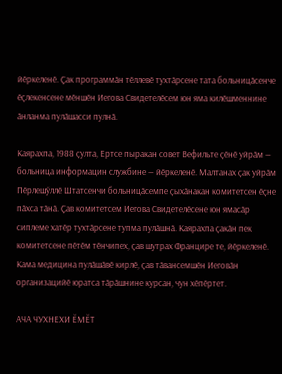йӗркеленӗ. Ҫак программӑн тӗллевӗ тухтӑрсене тата больницӑсенче ӗҫлекенсене мӗншӗн Иегова Свидетелӗсем юн яма килӗшменнине ӑнланма пулӑшасси пулнӑ.

Каярахпа, 1988 ҫулта, Ертсе пыракан совет Вефильте ҫӗнӗ уйрӑм — больница информацин службине — йӗркеленӗ. Малтанах ҫак уйрӑм Пӗрлешӳллӗ Штатсенчи больницӑсемпе ҫыхӑнакан комитетсен ӗҫне пӑхса тӑнӑ. Ҫав комитетсем Иегова Свидетелӗсене юн ямасӑр сиплеме хатӗр тухтӑрсене тупма пулӑшнӑ. Каярахпа ҫакӑн пек комитетсене пӗтӗм тӗнчипех, ҫав шутрах Францире те, йӗркеленӗ. Кама медицина пулӑшӑвӗ кирлӗ, ҫав тӑвансемшӗн Иеговӑн организацийӗ юратса тӑрӑшнине курсан, чун хӗпӗртет.

АЧА ЧУХНЕХИ ӖМӖТ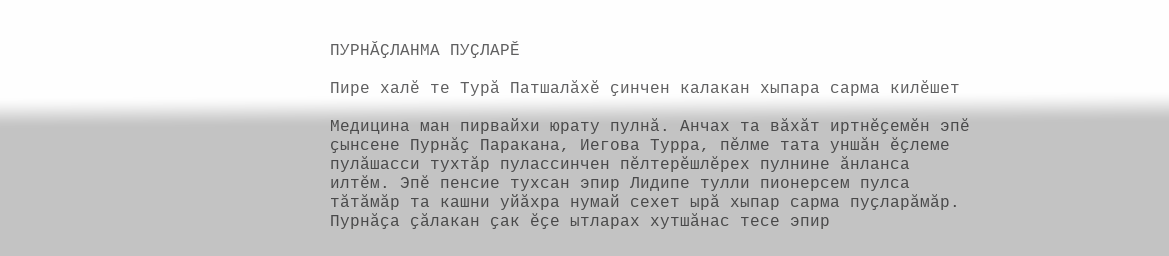ПУРНӐҪЛАНМА ПУҪЛАРӖ

Пире халӗ те Турӑ Патшалӑхӗ ҫинчен калакан хыпара сарма килӗшет

Медицина ман пирвайхи юрату пулнӑ. Анчах та вӑхӑт иртнӗҫемӗн эпӗ ҫынсене Пурнӑҫ Паракана, Иегова Турра, пӗлме тата уншӑн ӗҫлеме пулӑшасси тухтӑр пулассинчен пӗлтерӗшлӗрех пулнине ӑнланса илтӗм. Эпӗ пенсие тухсан эпир Лидипе тулли пионерсем пулса тӑтӑмӑр та кашни уйӑхра нумай сехет ырӑ хыпар сарма пуҫларӑмӑр. Пурнӑҫа ҫӑлакан ҫак ӗҫе ытларах хутшӑнас тесе эпир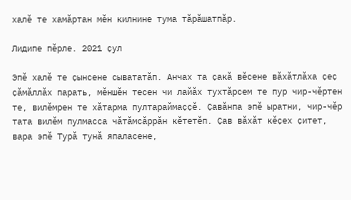халӗ те хамӑртан мӗн килнине тума тӑрӑшатпӑр.

Лидипе пӗрле. 2021 ҫул

Эпӗ халӗ те ҫынсене сывататӑп. Анчах та ҫакӑ вӗсене вӑхӑтлӑха ҫеҫ ҫӑмӑллӑх парать, мӗншӗн тесен чи лайӑх тухтӑрсем те пур чир-чӗртен те, вилӗмрен те хӑтарма пултараймаҫҫӗ. Ҫавӑнпа эпӗ ыратни, чир-чӗр тата вилӗм пулмасса чӑтӑмсӑррӑн кӗтетӗп. Ҫав вӑхӑт кӗҫех ҫитет, вара эпӗ Турӑ тунӑ япаласене,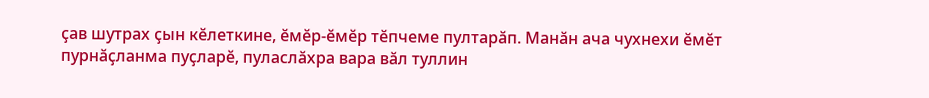ҫав шутрах ҫын кӗлеткине, ӗмӗр-ӗмӗр тӗпчеме пултарӑп. Манӑн ача чухнехи ӗмӗт пурнӑҫланма пуҫларӗ, пуласлӑхра вара вӑл туллин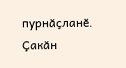пурнӑҫланӗ. Ҫакӑн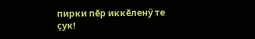пирки пӗр иккӗленӳ те ҫук!